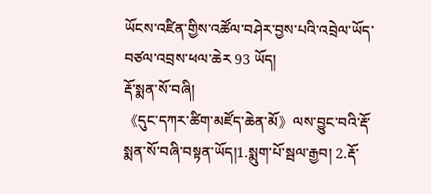ཡོངས་འཛིན་གྱིས་འཚོལ་བཤེར་བྱས་པའི་འབྲེལ་ཡོད་བཙལ་འབྲས་ཕལ་ཆེར 93 ཡོད།
རྡོ་སྨན་སོ་བཞི།
《དུང་དཀར་ཚིག་མཛོད་ཆེན་མོ》ལས་བྱུང་བའི་རྡོ་སྨན་སོ་བཞི་བསྟན་ཡོད།1.སྨུག་པོ་སྦལ་རྒྱབ། 2.རྡོ་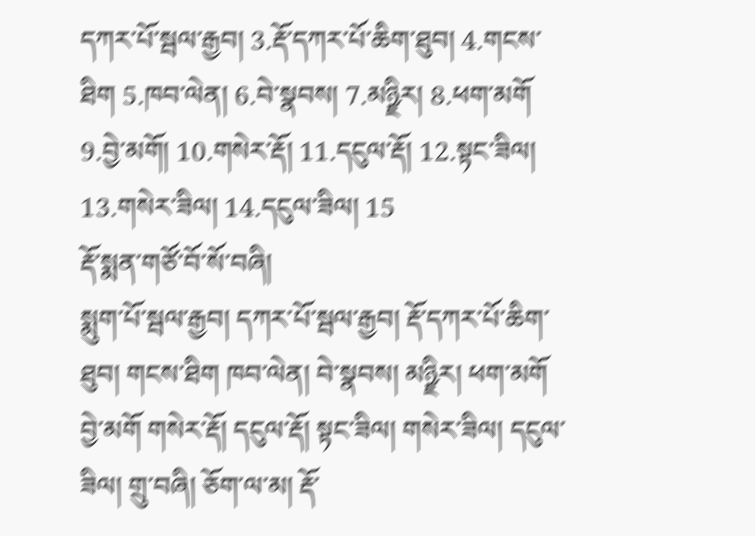དཀར་པོ་སྦལ་རྒྱབ། 3.རྡོ་དཀར་པོ་ཆིག་ཐུབ། 4.གངས་ཐིག 5.ཁབ་ལེན། 6.བེ་སྣབས། 7.མཉྫིར། 8.ཕག་མགོ 9.བྱེ་མགོ། 10.གསེར་རྡོ། 11.དངུལ་རྡོ། 12.སྟང་ཟིལ། 13.གསེར་ཟིལ། 14.དངུལ་ཟིལ། 15
རྡོ་སྨན་གཙོ་བོ་སོ་བཞི།
སྨུག་པོ་སྦལ་རྒྱབ། དཀར་པོ་སྦལ་རྒྱབ། རྡོ་དཀར་པོ་ཆིག་ཐུབ། གངས་ཐིག ཁབ་ལེན། བེ་སྣབས། མཉྫིར། ཕག་མགོ བྱེ་མགོ གསེར་རྡོ། དངུལ་རྡོ། སྟང་ཟིལ། གསེར་ཟིལ། དངུལ་ཟིལ། གྲུ་བཞི། ཅོག་ལ་མ། རྡོ་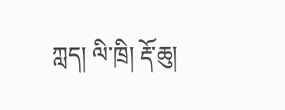ཀླད། ལི་ཁྲི། རྡོ་ཆུ།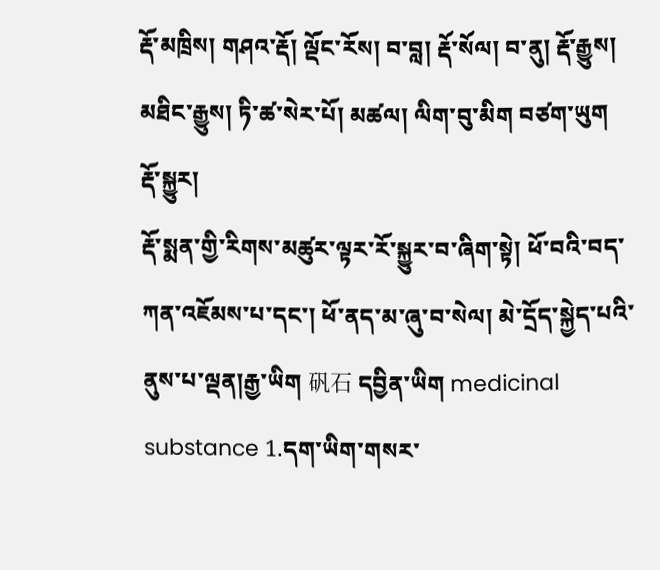རྡོ་མཁྲིས། གཤའ་རྡོ། ལྡོང་རོས། བ་བླ། རྡོ་སོལ། བ་ནུ། རྡོ་རྒྱུས། མཐིང་རྒྱུས། ཏི་ཚ་སེར་པོ། མཚལ། ལིག་བུ་མིག བཙག་ཡུག
རྡོ་སྐྱུར།
རྡོ་སྨན་གྱི་རིགས་མཚུར་ལྟར་རོ་སྐྱུར་བ་ཞིག་སྟེ། ཕོ་བའི་བད་ཀན་འཇོམས་པ་དང་། ཕོ་ནད་མ་ཞུ་བ་སེལ། མེ་དྲོད་སྐྱེད་པའི་ནུས་པ་ལྡན།རྒྱ་ཡིག 矾石 དབྱིན་ཡིག medicinal substance 1.དག་ཡིག་གསར་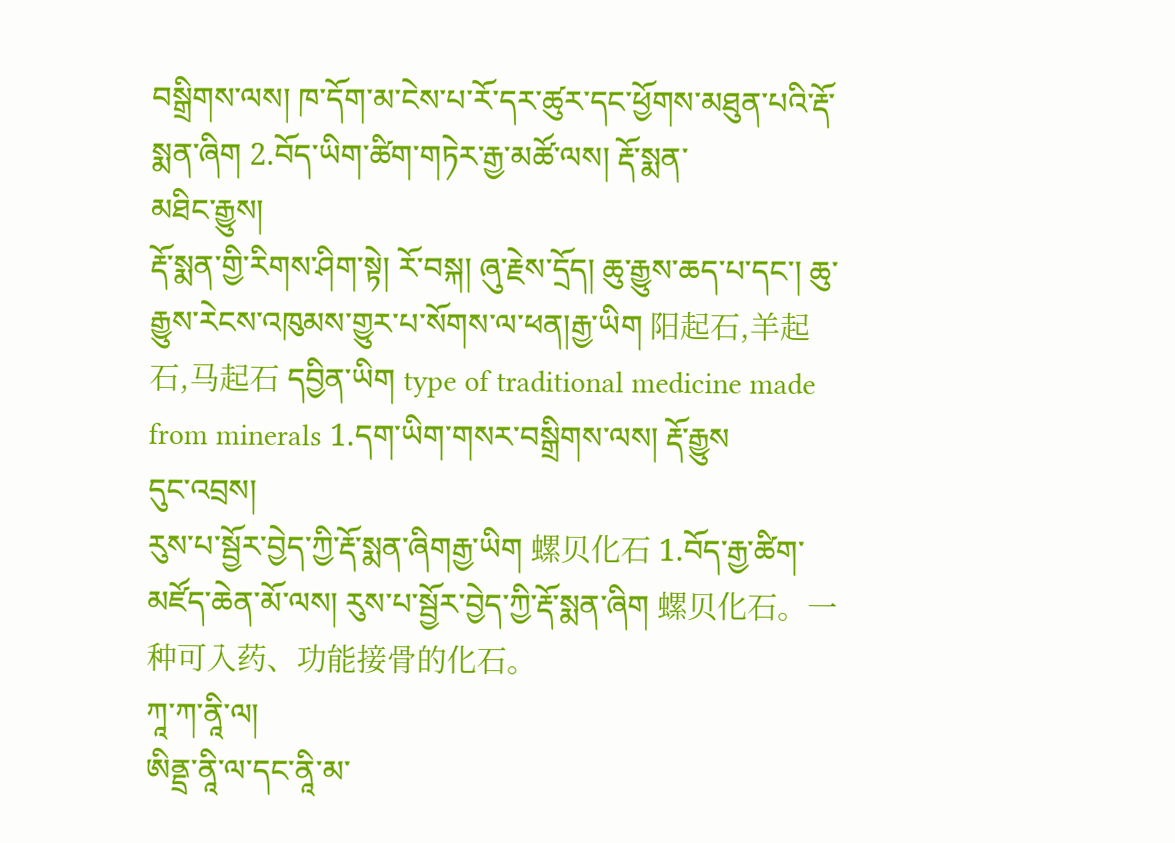བསྒྲིགས་ལས། ཁ་དོག་མ་ངེས་པ་རོ་དར་ཚུར་དང་ཕྱོགས་མཐུན་པའི་རྡོ་སྨན་ཞིག 2.བོད་ཡིག་ཚིག་གཏེར་རྒྱ་མཚོ་ལས། རྡོ་སྨན་
མཐིང་རྒྱུས།
རྡོ་སྨན་གྱི་རིགས་ཤིག་སྟེ། རོ་བསྐ། ཞུ་རྗེས་དྲོད། ཆུ་རྒྱུས་ཆད་པ་དང་། ཆུ་རྒྱུས་རེངས་འཁུམས་གྱུར་པ་སོགས་ལ་ཕན།རྒྱ་ཡིག 阳起石,羊起石,马起石 དབྱིན་ཡིག type of traditional medicine made from minerals 1.དག་ཡིག་གསར་བསྒྲིགས་ལས། རྡོ་རྒྱུས
དུང་འབྲས།
རུས་པ་སྦྱོར་བྱེད་ཀྱི་རྡོ་སྨན་ཞིགརྒྱ་ཡིག 螺贝化石 1.བོད་རྒྱ་ཚིག་མཛོད་ཆེན་མོ་ལས། རུས་པ་སྦྱོར་བྱེད་ཀྱི་རྡོ་སྨན་ཞིག 螺贝化石。一种可入药、功能接骨的化石。
ཀཱ་ཀ་ནཱི་ལ།
ཨིནྡྲ་ནཱི་ལ་དང་ནཱི་མ་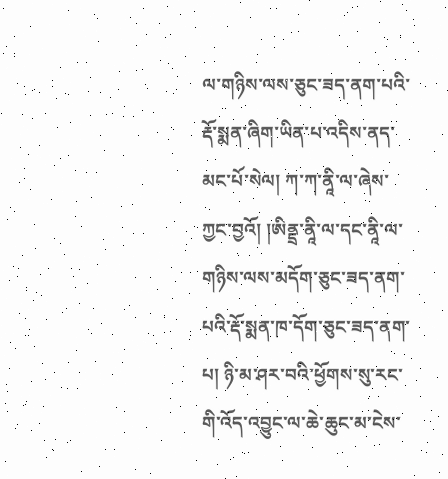ལ་གཉིས་ལས་ཅུང་ཟད་ནག་པའི་རྡོ་སྨན་ཞིག་ཡིན་པ་འདིས་ནད་མང་པོ་སེལ། ཀ་ཀ་ནཱི་ལ་ཞེས་ཀྱང་བྱའོ། །ཨིནྡྲ་ནཱི་ལ་དང་ནཱི་ལ་གཉིས་ལས་མདོག་ཅུང་ཟད་ནག་པའི་རྡོ་སྨན་ཁ་དོག་ཅུང་ཟད་ནག་པ། ཉི་མ་ཤར་བའི་ཕྱོགས་སུ་རང་གི་འོད་འབྱུང་ལ་ཆེ་ཆུང་མ་ངེས་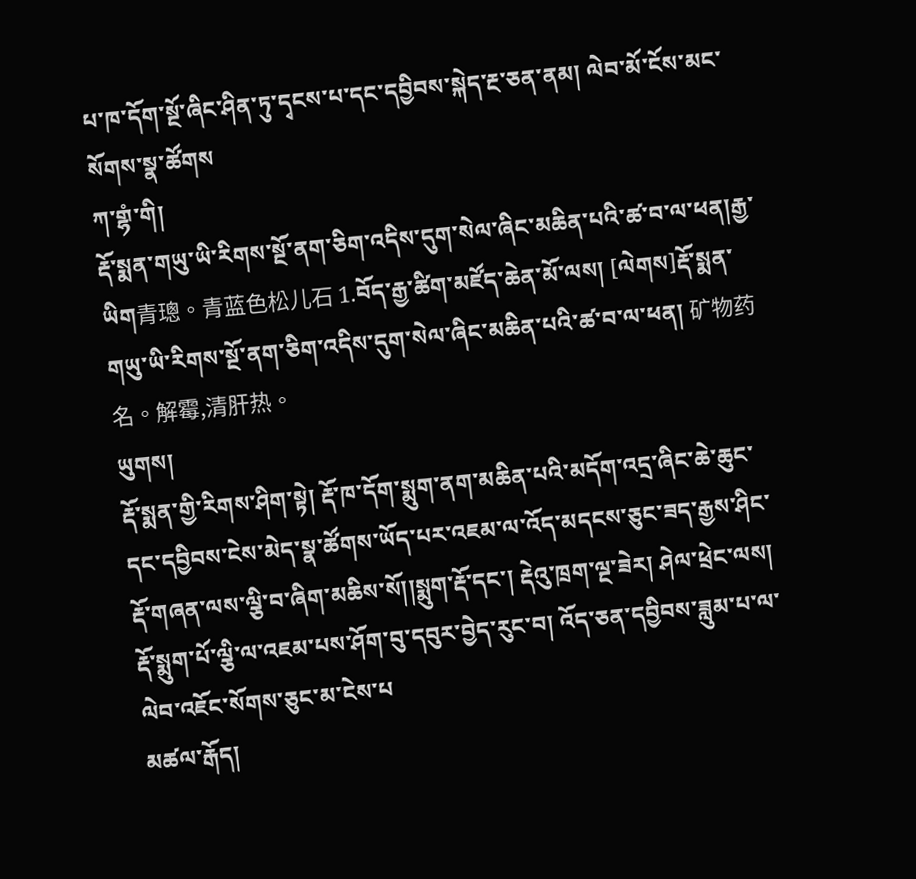པ་ཁ་དོག་སྔོ་ཞིང་ཤིན་ཏུ་དྭངས་པ་དང་དབྱིབས་སྐེད་རྔ་ཅན་ནམ། ལེབ་མོ་ངོས་མང་སོགས་སྣ་ཚོགས
ཀ་གྷཾ་གི།
རྡོ་སྨན་གཡུ་ཡི་རིགས་སྔོ་ནག་ཅིག་འདིས་དུག་སེལ་ཞིང་མཆིན་པའི་ཚ་བ་ལ་ཕན།རྒྱ་ཡིག青璁。青蓝色松儿石 1.བོད་རྒྱ་ཚིག་མཛོད་ཆེན་མོ་ལས། [ལེགས]རྡོ་སྨན་གཡུ་ཡི་རིགས་སྔོ་ནག་ཅིག་འདིས་དུག་སེལ་ཞིང་མཆིན་པའི་ཚ་བ་ལ་ཕན། 矿物药名。解霉,清肝热。
ཡུགས།
རྡོ་སྨན་གྱི་རིགས་ཤིག་སྟེ། རྡོ་ཁ་དོག་སྨུག་ནག་མཆིན་པའི་མདོག་འདྲ་ཞིང་ཆེ་ཆུང་དང་དབྱིབས་ངེས་མེད་སྣ་ཚོགས་ཡོད་པར་འཇམ་ལ་འོད་མདངས་ཅུང་ཟད་རྒྱས་ཤིང་རྡོ་གཞན་ལས་ལྕི་བ་ཞིག་མཆིས་སོ།།སྨུག་རྡོ་དང་། རྡེའུ་ཁྲག་ལྔ་ཟེར། ཤེལ་ཕྲེང་ལས། རྡོ་སྨུག་པོ་ལྕི་ལ་འཇམ་པས་ཤོག་བུ་དབུར་བྱེད་རུང་བ། འོད་ཅན་དབྱིབས་ཟླུམ་པ་ལ་ལེབ་འཇོང་སོགས་ཅུང་མ་ངེས་པ
མཚལ་རྒོད།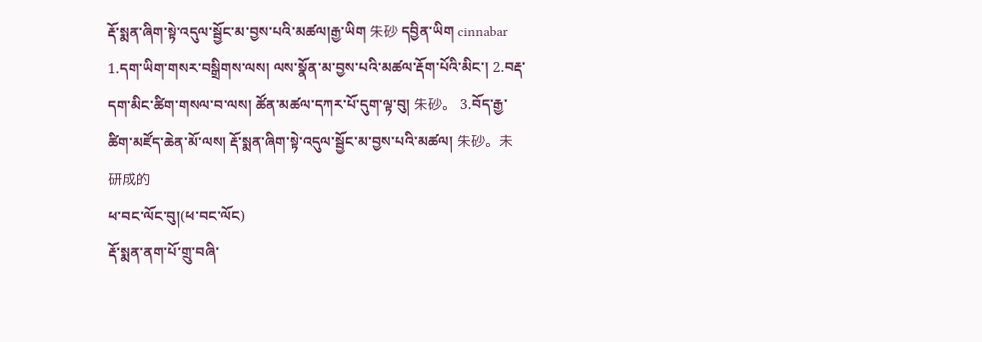རྡོ་སྨན་ཞིག་སྟེ་འདུལ་སྦྱོང་མ་བྱས་པའི་མཚལ།རྒྱ་ཡིག 朱砂 དབྱིན་ཡིག cinnabar 1.དག་ཡིག་གསར་བསྒྲིགས་ལས། ལས་སྣོན་མ་བྱས་པའི་མཚལ་རྡོག་པོའི་མིང་། 2.བརྡ་དག་མིང་ཚིག་གསལ་བ་ལས། ཚོན་མཚལ་དཀར་པོ་དུག་ལྟ་བུ། 朱砂。 3.བོད་རྒྱ་ཚིག་མཛོད་ཆེན་མོ་ལས། རྡོ་སྨན་ཞིག་སྟེ་འདུལ་སྦྱོང་མ་བྱས་པའི་མཚལ། 朱砂。未研成的
ཕ་བང་ལོང་བུ།(ཕ་བང་ལོང)
རྡོ་སྨན་ནག་པོ་གྲུ་བཞི་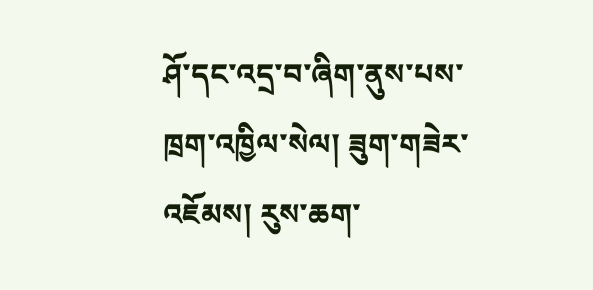ཤོ་དང་འདྲ་བ་ཞིག་ནུས་པས་ཁྲག་འཁྱིལ་སེལ། ཟུག་གཟེར་འཇོམས། རུས་ཆག་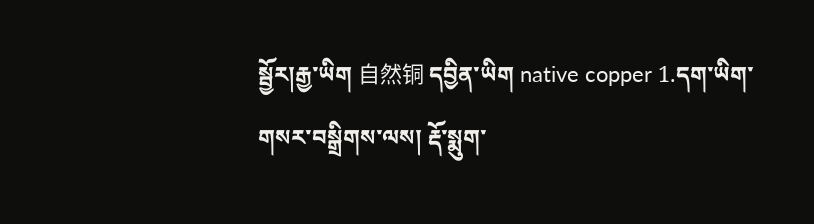སྦྱོར།རྒྱ་ཡིག 自然铜 དབྱིན་ཡིག native copper 1.དག་ཡིག་གསར་བསྒྲིགས་ལས། རྡོ་སྨུག་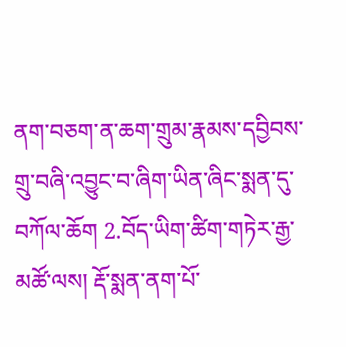ནག་བཅག་ན་ཆག་གྲུམ་རྣམས་དབྱིབས་གྲུ་བཞི་འབྱུང་བ་ཞིག་ཡིན་ཞིང་སྨན་དུ་བཀོལ་ཆོག 2.བོད་ཡིག་ཚིག་གཏེར་རྒྱ་མཚོ་ལས། རྡོ་སྨན་ནག་པོ་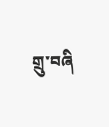གྲུ་བཞི